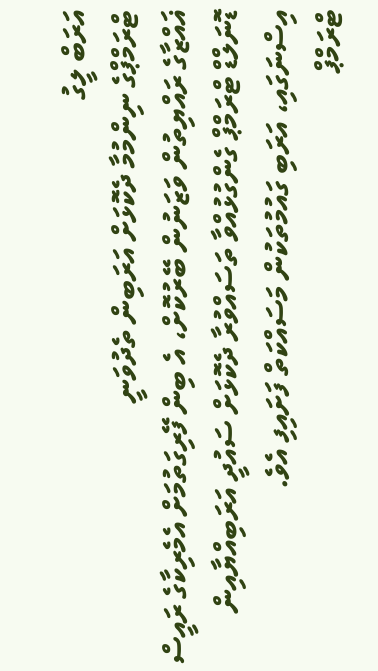އަރަބް ލީގު
ޓްރަމްޕްގެ ނިންމުމާ ދެކޮޅަށް އަރަބިން ތެދުވަނީ
ޣައްޒާގެ ރައްޔިތުން ވަޒަނުން ބޭރުކޮށް، އެ ބިން ފޭރިގަތުމަށް އެމެރިކާގެ ރައީސް ޑޮނަލްޑް ޓްރަމްޕް ގެންގުޅުއްވާ ތަސައްވުރާ ދެކޮޅަށް ސައުދީ އަރަބިއްޔާއިން އިސްނަގައި، އަރަބި ގައުމުތަކުން މަސައްކަތް ފަށައިފި އެވެ.
ޓްރަމްޕް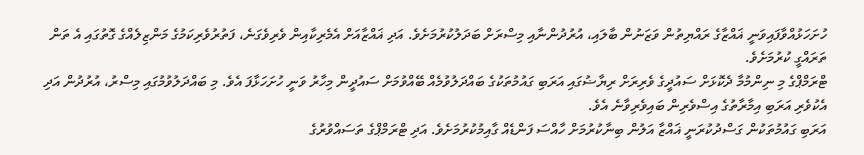ހުށަހަޅުއްވާފައިވަނީ ޣައްޒާގެ ރައްޔިތުން ވަޒަނުން ބާލައި، އުރުދުންނާއި މިސްރަށް ބަދަލުކުރުމަށެވެ. އަދި ޣައްޒާއަށް އެމެރިކާއިން ވެރިވެގަނެ، ފަތުރުވެރިކަމުގެ މަންޒިލެއްގެ ގޮތުގައި އެ ތަން ތަރައްގީ ކުރުމަށެވެ.
ޓްރަމްޕްގެ މި ނިންމުމާ ދެކޮޅަށް ސައުދީގެ ވެރިރަށް ރިޔާޟުގައި އަރަބި ގައުމުތަކުގެ ބައްދަލުވުމެއް ބޭއްވުމަށް ސައުދީން މިހާރު ވަނީ ހުށަހަޅާފަ އެވެ. މި ބައްދަލުވުމުގައި މިސްރު، އުރުދުން އަދި އެކުވެރި އަރަބި އިމާރާތުގެ އިސްވެރިން ބައިވެރިވާނެ އެވެ.
އަރަބި ގައުމުތަކުން ގަސްދުކުރަނީ ޣައްޒާ އަލުން ބިނާކުރުމަށް ހާއްސަ ފަންޑެއް ގާއިމުކުރުމަށެވެ. އަދި ޓްރަމްޕްގެ ތަސައްވުރުގެ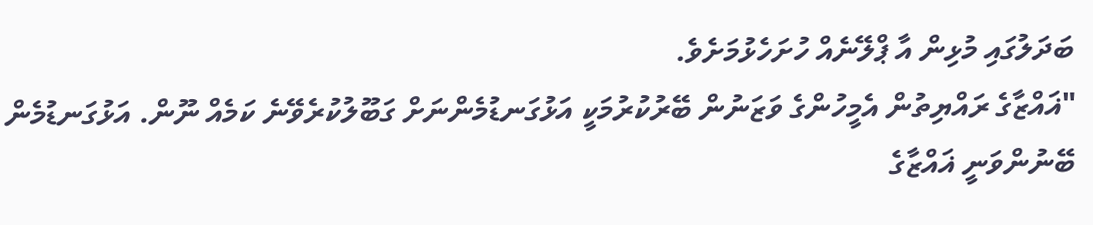ބަދަލުގައި މުޅިން އާ ޕްލޭނެއް ހުށަހެޅުމަށެވެ.
"ޣައްޒާގެ ރައްޔިތުން އެމީހުންގެ ވަޒަނުން ބޭރުކުރުމަކީ އަޅުގަނޑުމެންނަށް ގަބޫލުކުރެވޭނެ ކަމެއް ނޫން. އަޅުގަނޑުމެން ބޭނުންވަނީ ޣައްޒާގެ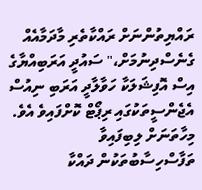ރައްޔިތުންނަށް ރައްކާތެރި މާދަމާއެއް ގެނެސްދިނުމަށް،" ސައުދީ އަރަބިއްޔާގެ އިސް އޮފިޝަލަކާ ހަވާލާދީ އަރަބި ނިއުސް އެޖެންސީތަކުގައި ރިޕޯޓް ކޮށްފައިވެ އެވެ.
މިހާތަނަށް ލިބިފައިވާ ތަފާސްހިސާބުތަކުން ދައްކާ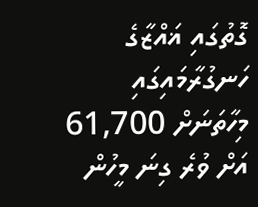ގޮތުގައި ޣައްޒާގެ ހަނގުރާމައިގައި މިހާތަނަށް 61,700 އަށް ވުރެ ގިނަ މީހުން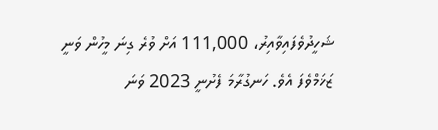ޝަހީދުވެފައިވާއިރު، 111,000 އަށް ވުރެ ގިނަ މީހުން ވަނީ ޒަޚަމްވެފަ އެވެ. ހަނގުރާމަ ފެށުނީ 2023 ވަނަ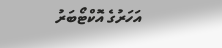އަހަރުގެ އޮކްޓޯބަރު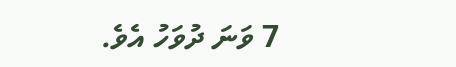7 ވަނަ ދުވަހު އެވެ.